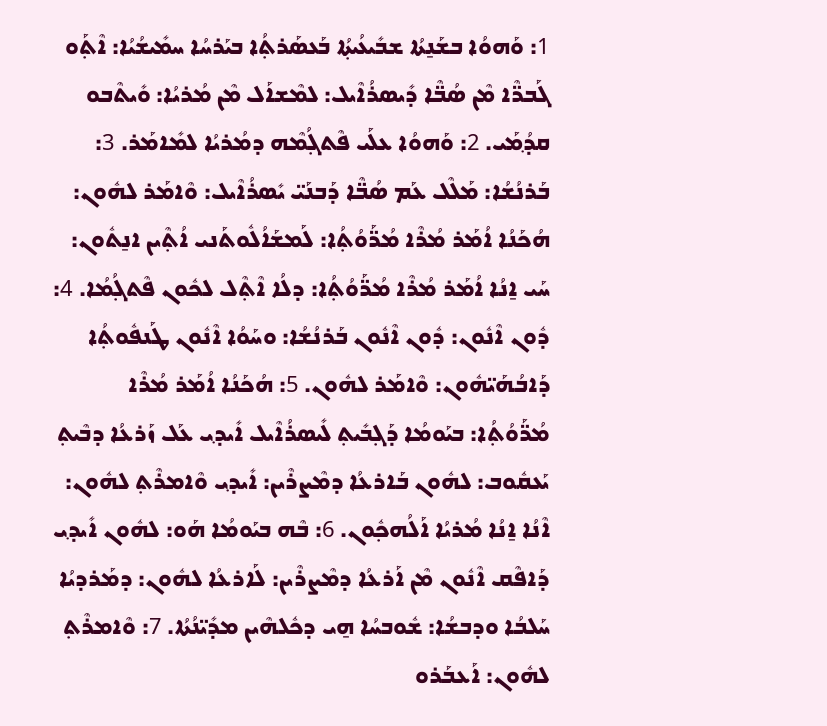1: ܘܰܗܘܳܐ ܒܫܰܢ̱ܬܳܐ ܫܒܺܝܥܳܝܬ݂ܳܐ ܒܰܥܣܰܪܬ݂ܳܐ ܒܝܰܪܚܳܐ ܚܡܺܝܫܳܝܳܐ: ܐܶܬ݂ܰܘ ܓܰܒܖ̈ܶܐ ܡܶܢ ܣܳܒ̈ܶܐ ܕܺܝܣܪܳܐܶܝܠ: ܠܡܶܫܐܰܠ ܡܶܢ ܡܳܪܝܳܐ: ܘܺܝܬܶܒܘ ܩܕ݂ܳܡܰܝ. 2: ܘܰܗܘܳܐ ܥܠܰܝ ܦܶܬܓ݂ܳܡܶܗ ܕܡܳܪܝܳܐ ܠܡܺܐܡܰܪ. 3: ܒܰܪܢܳܫܳܐ: ܡܰܠܶܠ ܥܰܡ ܣܳܒ̈ܶܐ ܕܰܒܢܰܝ̈ ܝܺܣܪܳܐܶܝܠ: ܘܶܐܡܰܪ ܠܗܽܘܢ: ܗܳܟܰܢܳܐ ܐܳܡܰܪ ܡܳܪܶܐ ܡܳܖ̈ܰܘܳܬ݂ܳܐ: ܠܰܡܫܰܐܳܠܽܘܬܰܢܝ ܐܳܬ݂ܶܝܢ ܐܢ̱ܬܽܘܢ: ܚܰܝ ܐ̱ܢܳܐ ܐܳܡܰܪ ܡܳܪܶܐ ܡܳܖ̈ܰܘܳܬ݂ܳܐ: ܕܠܳܐ ܐܶܬ݂ܶܠ ܠܟܽܘܢ ܦܶܬܓ݂ܳܡܳܐ. 4: ܕܽܘܢ ܐܶܢܽܘܢ: ܕܽܘܢ ܐܶܢܽܘܢ ܒܰܪܢܳܫܳܐ: ܘܚܰܘܳܐ ܐܶܢܽܘܢ ܛܰܢܦܽܘܬ݂ܳܐ ܕܰܐܒܳܗܰܝ̈ܗܽܘܢ: ܘܶܐܡܰܪ ܠܗܽܘܢ. 5: ܗܳܟܰܢܳܐ ܐܳܡܰܪ ܡܳܪܶܐ ܡܳܖ̈ܰܘܳܬ݂ܳܐ: ܒܝܰܘܡܳܐ ܕܰܓ݂ܒܺܝܬ݂ ܠܺܝܣܪܳܐܶܝܠ ܐܺܝܕ݂ܝ ܥܰܠ ܙܰܪܥܳܐ ܕܒܶܝܬ݂ ܝܰܥܩܽܘܒ: ܠܗܽܘܢ ܒܰܐܪܥܳܐ ܕܡܶܨܪܶܝܢ: ܐܺܝܕ݂ܝ ܘܶܐܡܪܶܬ݂ ܠܗܽܘܢ: ܐܶܢܳܐ ܐ̱ܢܳܐ ܡܳܪܝܳܐ ܐܰܠܳܗܟ݂ܽܘܢ. 6: ܒܶܗ ܒܝܰܘܡܳܐ ܗܰܘ: ܠܗܽܘܢ ܐܺܝܕ݂ܝ ܕܰܐܦܶܩ ܐܶܢܽܘܢ ܡܶܢ ܐܰܪܥܳܐ ܕܡܶܨܪܶܝܢ: ܠܰܐܪܥܳܐ ܠܗܽܘܢ: ܕܡܰܪܕܝܳܐ ܚܰܠܒܳܐ ܘܕܒܫܳܐ: ܫܽܘܒܚܳܐ ܗ̱ܝ ܕܟܽܠܗܶܝܢ ܡܕܺܝ̈ܢܳܬܳܐ. 7: ܘܶܐܡܪܶܬ݂ ܠܗܽܘܢ: ܐܰܥܒܰܪܘ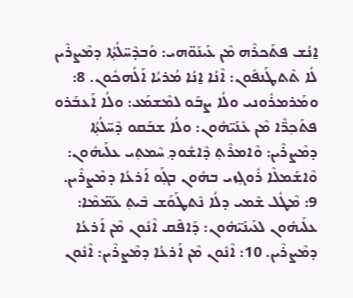ܐ̱ܢܳܫ ܦܬܰܟܪܶܗ ܡܶܢ ܥܰܝܢܰܘ̈ܗܝ: ܘܰܒܕܶܚ̈ܠܳܬ݂ܳܐ ܕܡܶܨܪܶܝܢ ܠܳܐ ܬܶܬܛܰܢܦܽܘܢ: ܐܶܢܳܐ ܐ̱ܢܳܐ ܡܳܪܝܳܐ ܐܰܠܳܗܟܽܘܢ. 8: ܘܡܰܪܡܪܽܘܢܝ ܘܠܳܐ ܨܒܰܘ ܠܡܶܫܡܰܥ: ܘܠܳܐ ܐܰܥܒܰܪܘ ܦܬܰܟ݂ܖ̈ܶܐ ܡܶܢ ܥܺܢܰܝ̈ܗܽܘܢ: ܘܠܳܐ ܫܒܰܩܘ ܕܶܚ̈ܠܳܬ݂ܳܐ ܕܡܶܨܪܶܝܢ: ܘܶܐܡܪܶܬ݂ ܕܶܐܫܽܘܕ݂ ܚܶܡܬ݂ܝ ܥܠܰܝܗܽܘܢ: ܘܶܐܫܰܡܠܶܐ ܪܽܘܓ݂ܙܝ ܒܗܽܘܢ ܒܓ݂ܰܘ ܐܰܪܥܳܐ ܕܡܶܨܪܶܝܢ. 9: ܡܶܛܽܠ ܫܶܡܝ ܕܠܳܐ ܢܶܬܛܰܘܰܫ ܒܶܝܬ݂ ܥܰܡ̈ܡܶܐ: ܥܠܰܝܗܽܘܢ ܠܥܰܝܢܰܝ̈ܗܽܘܢ: ܕܰܐܦܶܩ ܐܶܢܽܘܢ ܡܶܢ ܐܰܪܥܳܐ ܕܡܶܨܪܶܝܢ. 10: ܐܶܢܽܘܢ ܡܶܢ ܐܰܪܥܳܐ ܕܡܶܨܪܶܝܢ: ܐܶܢܽܘܢ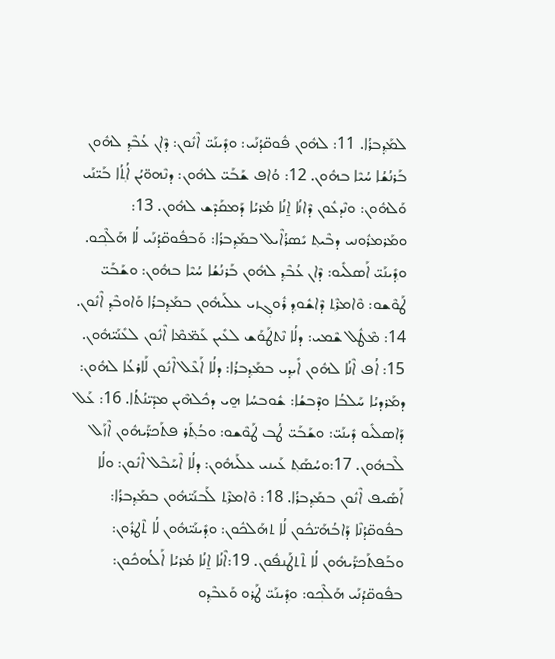ܠܡܰܕ݂ܒܪܳܐ. 11: ܠܗܽܘܢ ܦܽܘܩ̈ܕܳܢܰܝ: ܘܕ݂ܺܝܢܰܝ̈ ܐܶܢܽܘܢ: ܕܶܐܢ ܥܳܒܶܕ݂ ܠܗܽܘܢ ܒܰܪܢܳܫܳܐ ܚܳܝܶܐ ܒܗܽܘܢ. 12: ܘܳܐܦ ܫܰܒܰܝ̈ ܠܗܽܘܢ: ܕܢܶܗܘ̈ܝܳܢ ܐܳܬ݂ܳܐ ܒܰܝ̈ܢܰܝ ܘܰܠܗܽܘܢ: ܘܢܶܕܥܽܘܢ ܕܶܐܢܳܐ ܐ̱ܢܳܐ ܡܳܪܝܳܐ ܕܰܡܩܰܕܶܫ ܠܗܽܘܢ. 13: ܘܡܰܪܡܪܽܘܢܝ ܕܒܶܝܬ݂ ܝܺܣܪܳܐܶܝܠ ܒܡܰܕ݂ܒܪܳܐ: ܘܰܒܦܽܘܩ̈ܕܳܢܰܝ ܠܳܐ ܗܰܠܶܟ݂ܘ. ܘܕ݂ܺܝܢܰܝ̈ ܐܰܣܠܺܝܘ: ܕܶܐܢ ܥܳܒܶܕ݂ ܠܗܽܘܢ ܒܰܪܢܳܫܳܐ ܚܳܝܶܐ ܒܗܽܘܢ: ܘܫܰܒܰܝ̈ ܛܰܘܶܫܘ: ܘܶܐܡܪܶܬ݂ ܕܶܐܫܽܘܕ݂ ܪܽܘܓ݂ܙܝ ܥܠܰܝܗܽܘܢ ܒܡܰܕ݂ܒܪܳܐ ܘܰܐܘܒܶܕ݂ ܐܶܢܽܘܢ. 14: ܡܶܛܽܠ ܫܶܡܝ: ܕܠܳܐ ܢܶܬܛܰܘܰܫ ܠܥܺܝܢ ܥܰܡ̈ܡܶܐ ܐܶܢܽܘܢ ܠܥܺܢܰܝ̈ܗܽܘܢ. 15: ܐܳܦ ܐܶܢܳܐ ܠܗܽܘܢ ܐܺܝܕ݂ܝ ܒܡܰܕ݂ܒܪܳܐ: ܕܠܳܐ ܐܰܥܶܠ ܐܶܢܽܘܢ ܠܰܐܪܥܳܐ ܠܗܽܘܢ: ܕܡܰܪܕܝܳܐ ܚܰܠܒܳܐ ܘܕܶܒܫܳܐ: ܫܽܘܒܚܳܐ ܗ̱ܝ ܕܟܽܠܗܶܝܢ ܡܕܺܝ̈ܢܳܬܳܐ. 16: ܥܰܠ ܕܰܐܣܠܺܝܘ ܕܺܝܢܰܝ̈: ܘܫܰܒܰܝ̈ ܛܳܒ ܛܰܘܶܫܘ: ܘܒܳܬ݂ܰܪ ܦܬܰܟܖ̈ܰܝܗܽܘܢ ܐܶܙܰܠ ܠܶܒܗܽܘܢ. 17:ܘܚܳܣܰܬ݂ ܥܰܝܢܝ ܥܠܰܝܗܽܘܢ: ܕܠܳܐ ܐܶܚܰܒܶܠ ܐܶܢܽܘܢ: ܘܠܳܐ ܐܰܣܺܝܦ ܐܶܢܽܘܢ ܒܡܰܕ݂ܒܪܳܐ. 18: ܘܶܐܡܪܶܬ݂ ܠܰܒܢܰܝ̈ܗܽܘܢ ܒܡܰܕ݂ܒܪܳܐ: ܒܦܽܘܩ̈ܕܳܢܶܐ ܕܰܐܒܳܗܰܝ̈ܟܽܘܢ ܠܳܐ ܬܗܰܠܟܽܘܢ: ܘܕ݂ܺܝܢܰܝ̈ܗܽܘܢ ܠܳܐ ܬܶܛܪܽܘܢ: ܘܒܰܦܬܰܟܖ̈ܰܝܗܽܘܢ ܠܳܐ ܬܶܬܛܰܢܦܽܘܢ. 19:ܐܶܢܳܐ ܐ̱ܢܳܐ ܡܳܪܝܳܐ ܐܰܠܳܗܟܽܘܢ: ܒܦܽܘܩ̈ܕܳܢܰܝ ܗܰܠܶܟ݂ܘ: ܘܕ݂ܺܝܢܰܝ̈ ܛܰܪܘ ܘܰܥܒܶܕ݂ܘ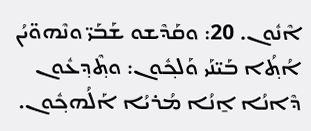ܐܶܢܽܘܢ. 20: ܘܩܰܕܶܫܘ ܫܰܒܰܝ̈ ܘܢܶܗܘ̈ܝܳܢ ܐܳܬ݂ܳܐ ܒܰܝ̈ܢܰܝ ܘܰܠܟ݂ܽܘܢ: ܘܬ݂ܶܕ݂ܥܽܘܢ ܕܶܐܢܳܐ ܐ̱ܢܳܐ ܡܳܪܝܳܐ ܐܰܠܳܗܟ݂ܽܘܢ.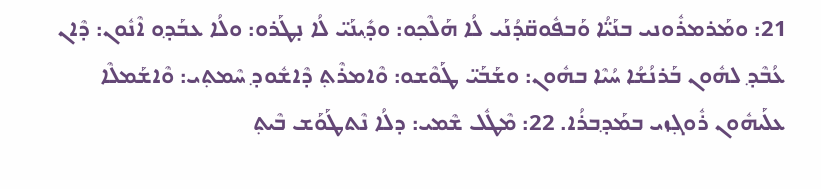21: ܘܡܰܪܡܪܽܘܢܝ ܒܢܰܝ̈ܳܐ ܘܰܒܦܽܘܩ̈ܕܳܢܰܝ ܠܳܐ ܗܰܠܶܟ݂ܘ: ܘܕ݂ܺܝܢܰܝ̈ ܠܳܐ ܢ̣ܛܰܪܘ: ܘܠܳܐ ܥܒܰܕ݂ܘ ܐܶܢܽܘܢ: ܕܶܐܢ ܥܳܒܶܕ݂ ܠܗܽܘܢ ܒܰܪܢܳܫܳܐ ܚܳܝܶܐ ܒܗܽܘܢ: ܘܫܰܒܰܝ̈ ܛܰܘܶܫܘ: ܘܶܐܡܪܶܬ݂ ܕܶܐܫܽܘܕ݂ ܚܶܡܬ݂ܝ: ܘܶܐܫܰܡܠܶܐ ܥܠܰܝܗܽܘܢ ܪܽܘܓ݂ܙܝ ܒܡܰܕ݂ܒܪܳܐ. 22: ܡܶܛܽܠ ܫܶܡܝ: ܕܠܳܐ ܢܶܬܛܰܘܰܫ ܒܶܝܬ݂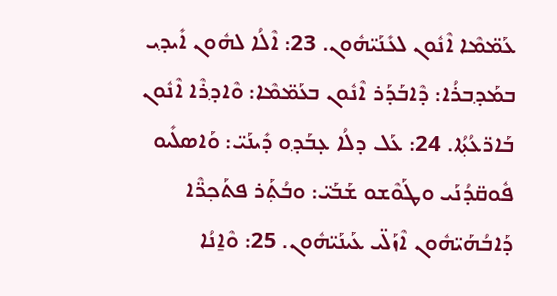ܥܰܡ̈ܡܶܐ ܐܶܢܽܘܢ ܠܥܺܢܰܝ̈ܗܽܘܢ. 23: ܐܶܠܳܐ ܠܗܽܘܢ ܐܺܝܕ݂ܝ ܒܡܰܕ݂ܒܪܳܐ: ܕܶܐܒܰܕܰܪ ܐܶܢܽܘܢ ܒܥܰܡ̈ܡܶܐ: ܘܶܐܕ݂ܪܶܐ ܐܶܢܽܘܢ ܒܰܐܖ̈ܥܳܬ݂ܳܐ. 24: ܥܰܠ ܕܠܳܐ ܥ̣ܒܰܕ݂ܘ ܕܺܝܢܰܝ̈: ܘܰܐܣܠܺܝܘ ܦܽܘܩ̈ܕܳܢܰܝ ܘܛܰܘܶܫܘ ܫܰܒܰܝ̈: ܘܒܳܬ݂ܰܪ ܦܬܰܟ݂ܖ̈ܶܐ ܕܰܐܒܳܗܰܝ̈ܗܽܘܢ ܐܶܙܰܠ̈ܝ ܥܰܝܢܰܝ̈ܗܽܘܢ. 25: ܘܶܐ̱ܢܳܐ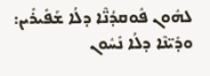ܠܗܽܘܢ ܦܽܘܩܕܳܢ̈ܶܐ ܕܠܳܐ ܫܰܦܺܝܪܺܝܢ: ܘܕܺܝ̈ܢܶܐ ܕܠܳܐ ܢܺܚܽܘܢ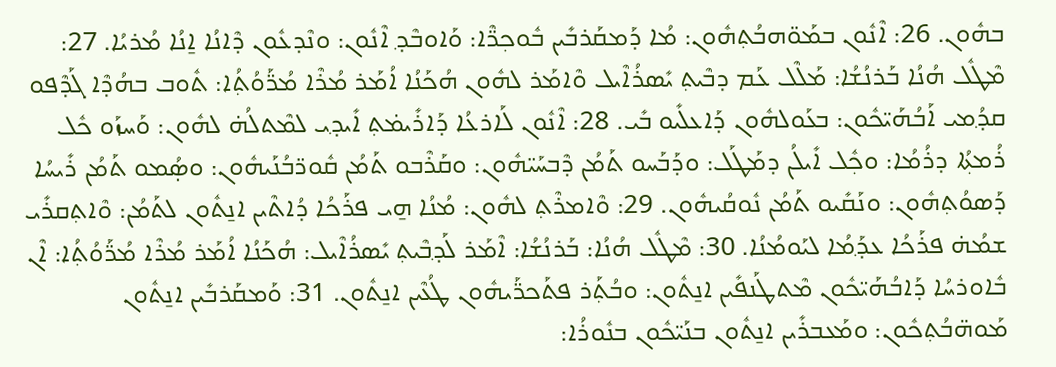ܒܗܽܘܢ. 26: ܐܶܢܽܘܢ ܒܡܰܘ̈ܗܒܳܬ݂ܗܽܘܢ: ܡܳܐ ܕܰܡܩܰܪܒܺܝܢ ܒܽܘܟ݂ܖ̈ܶܐ: ܘܰܐܘܒܶܕ݂ ܐܶܢܽܘܢ: ܘܢܶܕܥܽܘܢ ܕܶܐܢܳܐ ܐ̱ܢܳܐ ܡܳܪܝܳܐ. 27: ܡܶܛܽܠ ܗܳܢܳܐ ܒܰܪܢܳܫܳܐ: ܡܰܠܶܠ ܥܰܡ ܕܒܶܝܬ݂ ܝܺܣܪܳܐܶܝܠ ܘܶܐܡܰܪ ܠܗܽܘܢ ܗܳܟܰܢܳܐ ܐܳܡܰܪ ܡܳܪܶܐ ܡܳܖ̈ܰܘܳܬ݂ܳܐ: ܬܽܘܒ ܒܗܳܕܶܐ ܓܰܕܶܦܘ ܩܕ݂ܳܡܝ ܐܰܒܳܗܰܝ̈ܟܽܘܢ: ܒܥܰܘܠܗܽܘܢ ܕܰܐܥܠܺܝܘ ܒܺܝ. 28: ܐܶܢܽܘܢ ܠܰܐܪܥܳܐ ܕܰܐܪܺܝܡ̇ܬ݂ ܐܺܝܕ݂ܝ ܠܡܶܬܠܳܗ̇ ܠܗܽܘܢ: ܘܰܚܙܰܘ ܟܽܠ ܪܳܡܬ݂ܳܐ ܕܪܳܡܳܐ: ܘܟ݂ܽܠ ܐܺܝܠܳܢ ܕܡܰܛܰܠ: ܘܕܰܒܰܚܘ ܬܰܡܳܢ ܕܶܒܚܰܝ̈ܗܽܘܢ: ܘܩܰܪܶܒܘ ܬܰܡܳܢ ܩܽܘܖ̈ܒܳܢܰܝܗܽܘܢ: ܘܣ̣ܳܡܘ ܬܰܡܳܢ ܪܺܝܚܳܐ ܕܰܣܘܳܬ݂ܗܽܘܢ: ܘܢܰܩܺܝܘ ܬܰܡܳܢ ܢܽܘܩܳܝܗܽܘܢ. 29: ܘܶܐܡܪܶܬ݂ ܠܗܽܘܢ: ܡܳܢܳܐ ܗ̱ܝ ܦܪܰܟܳܐ ܕܳܐܬܶܝܢ ܐܢ̱ܬܽܘܢ ܠܬܰܡܳܢ: ܘܶܐܬ݂ܩܪܺܝ ܫܡܳܗ̇ ܦܪܰܟܳܐ ܥܕ݂ܰܡܳܐ ܠܝܰܘܡܳܢܳܐ. 30: ܡܶܛܽܠ ܗܳܢܳܐ: ܒܰܪܢܳܫܳܐ: ܐܶܡܰܪ ܠܰܕ݂ܒܶܝܬ݂ ܝܺܣܪܳܐܶܝܠ: ܗܳܟܰܢܳܐ ܐܳܡܰܪ ܡܳܪܶܐ ܡܳܖ̈ܰܘܳܬ݂ܳܐ: ܐܶܢ ܒܽܐܘܪܚܳܐ ܕܰܐܒܳܗܰܝ̈ܟܽܘܢ ܡܶܬܛܰܢܦܺܝܢ ܐܢ̱ܬܽܘܢ: ܘܒܳܬ݂ܰܪ ܦܬܰܟܖ̈ܰܝܗܽܘܢ ܛܳܥܶܝܢ ܐܢ̱ܬܽܘܢ. 31: ܘܰܡܩܰܪܒܺܝܢ ܐܢ̱ܬܽܘܢ ܡܰܘܗ̈ܒܳܬ݂ܟܽܘܢ: ܘܡܰܥܒܪܺܝܢ ܐܢ̱ܬܽܘܢ ܒܢܰܝ̈ܟܽܘܢ ܒܢܽܘܪܳܐ: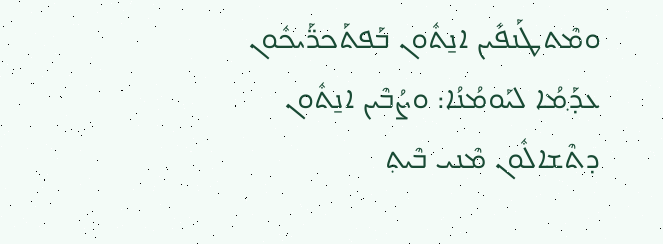ܘܡܶܬܛܰܢܦܺܝܢ ܐܢ̱ܬܽܘܢ ܒܰܦܬܰܟܖ̈ܰܝܟܽܘܢ ܥܕ݂ܰܡܳܐ ܠܝܰܘܡܳܢܳܐ: ܘܨܳܒܶܝܢ ܐܢ̱ܬܽܘܢ ܕܬܶܫܐܠܽܘܢ ܡܶܢܝ ܒܶܝܬ݂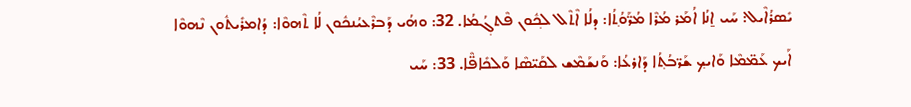ܝܺܣܪܳܐܶܝܠ: ܚܰܝ ܐ̱ܢܳܐ ܐܳܡܰܪ ܡܳܪܶܐ ܡܳܖ̈ܰܘܳܬ݂ܳܐ: ܕܠܳܐ ܐܶܬܶܠ ܠܟ݂ܽܘܢ ܦܶܬܓ݂ܳܡܳܐ. 32: ܘܗܳܝ ܕܰܒܪܶܥܝܳܢܟܽܘܢ ܠܳܐ ܬܶܗܘܶܐ: ܕܳܐܡܪܺܝܬܽܘܢ ܢܶܗܘܶܐ ܐܰܝܟ ܥܰܡ̈ܡܶܐ ܘܰܐܝܟ݂ ܫܰܖ̈ܒܳܬ݂ܳܐ ܕܰܐܪܥܳܐ: ܘܰܢܫܰܡܶܫ ܠܩܰܝ̈ܣܶܐ ܘܰܠܟܺܐܦ̈ܶܐ. 33: ܚܰܝ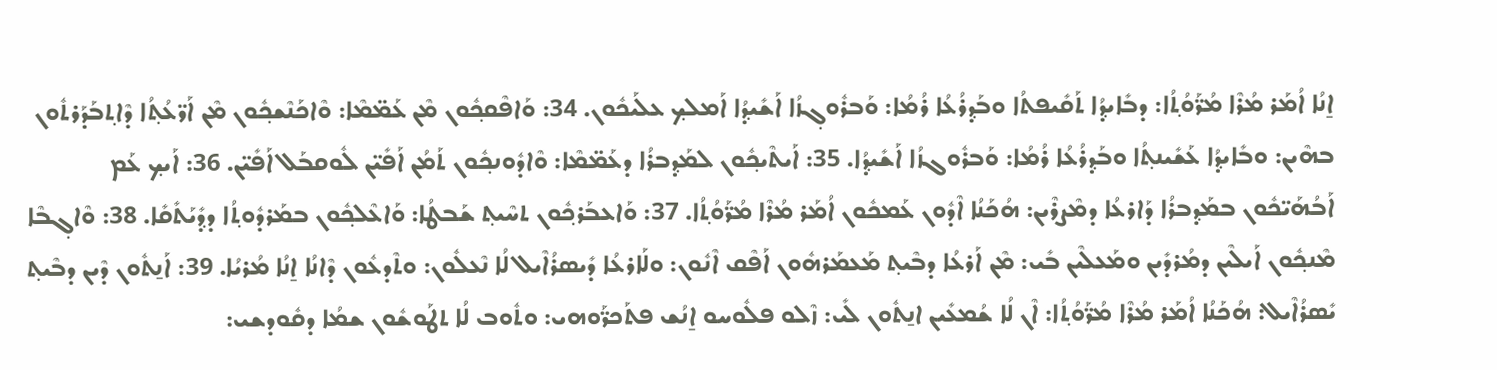ܐ̱ܢܳܐ ܐܳܡܰܪ ܡܳܪܶܐ ܡܳܖ̈ܰܘܳܬ݂ܳܐ: ܕܒܺܐܝܕ݂ܳܐ ܬܰܩܺܝܦܬܳܐ ܘܒܰܕ݂ܪܳܥܳܐ ܪܳܡܳܐ: ܘܰܒܪܽܘܓ݂ܙܳܐ ܐܰܫܺܝܕ݂ܳܐ ܐܰܡܠܟ݂ ܥܠܰܝܟܽܘܢ. 34: ܘܰܐܦܶܩܟ݂ܽܘܢ ܡܶܢ ܥܰܡ̈ܡܶܐ: ܘܶܐܟܰܢܶܫܟ݂ܽܘܢ ܡܶܢ ܐܰܖ̈ܥܳܬ݂ܳܐ ܕܶܐܬ݂ܒܰܕܰܪܬܽܘܢ ܒܗܶܝܢ: ܘܒܺܐܝܕ݂ܳܐ ܥܰܫܺܝܢܬ݂ܳܐ ܘܒܰܕ݂ܪܳܥܳܐ ܪܳܡܳܐ: ܘܰܒܪܽܘܓܙܳܐ ܐܰܫܺܝܕ݂ܳܐ. 35: ܐܰܝܬܶܝܟ݂ܽܘܢ ܠܡܰܕ݂ܒܪܳܐ ܕܥܰܡ̈ܡܶܐ: ܘܶܐܕܽܘܢܟ݂ܽܘܢ ܬܰܡܳܢ ܐܰܦܺܝ̈ܢ ܠܽܘܩܒܰܠ ܐܰܦܺܝ̈ܢ. 36: ܐܰܝܟ݂ ܥܰܡ ܐܰܒܳܗܰܝ̈ܟܽܘܢ ܒܡܰܕ݂ܒܪܳܐ ܕܰܐܪܥܳܐ ܕܡܶܨܪܶܝܢ: ܗܳܟܰܢܳܐ ܐܶܕܽܘܢ ܥܰܡܟܽܘܢ ܐܳܡܰܪ ܡܳܪܶܐ ܡܳܖ̈ܰܘܳܬ݂ܳܐ. 37: ܘܰܐܥܒܰܪܟ݂ܽܘܢ ܬܚܶܝܬ݂ ܫܰܒܛܳܐ: ܘܰܐܥܶܠܟ݂ܽܘܢ ܒܡܰܪܕܽܘܬ݂ܳܐ ܕܕ݂ܺܝܰܬܺܩܺܐ. 38: ܘܶܐܓ݂ܒܶܐ ܡܶܢܟ݂ܽܘܢ ܐܰܝܠܶܝܢ ܕܡܳܪܕܺܝܢ ܘܡܰܥܠܶܝܢ ܒܺܝ: ܡܶܢ ܐܰܪܥܳܐ ܕܒܶܝܬ݂ ܡܰܥܡܰܪܗܽܘܢ ܐܰܦܶܩ ܐܶܢܽܘܢ: ܘܠܰܐܪܥܳܐ ܕܺܝܣܪܳܐܶܝܠ ܠܳܐ ܢܶܥܠܽܘܢ: ܘܬܶܕܥܽܘܢ ܕܶܐܢܳܐ ܐ̱ܢܳܐ ܡܳܪܝܳܐ. 39: ܐܰܢ̱ܬܽܘܢ ܕܶܝܢ ܕܒܶܝܬ݂ ܝܺܣܪܳܐܶܝܠ: ܗܳܟܰܢܳܐ ܐܳܡܰܪ ܡܳܪܶܐ ܡܳܖ̈ܰܘܳܬ݂ܳܐ: ܐܶܢ ܠܳܐ ܫܳܡܥܺܝܢ ܐܢ̱ܬܽܘܢ ܠܺܝ: ܙܶܠܘ ܦܠܽܘܚܘ ܐ̱ܢܳܫ ܦܬܰܟܖ̈ܰܘܗܝ: ܘܬܽܘܒ ܠܳܐ ܬܛܰܘܫܽܘܢ ܫܡܳܐ ܕܩܽܘܕܫܝ: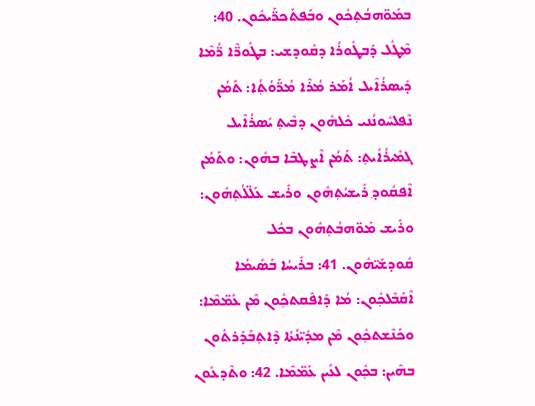ܒܡܰܘ̈ܗܒܳܬ݂ܟܽܘܢ ܘܒܰܦܬܰܟܖ̈ܰܝܟܽܘܢ. 40: ܡܶܛܽܠ ܕܰܒܛܽܘܪܳܐ ܕܩܽܘܕܫܝ: ܒܛܽܘܖ̈ܶܐ ܖ̈ܳܡܶܐ ܕܺܝܣܪܳܐܶܝܠ ܐܳܡܰܪ ܡܳܪܶܐ ܡܳܖ̈ܰܘܳܬ݂ܳܐ: ܬܰܡܳܢ ܢܶܦܠܚܽܘܢܳܢܝ ܟܽܠܗܽܘܢ ܕܒܶܝܬ݂ ܝܺܣܪܳܐܶܝܠ ܓܡܺܝܪܳܐܺܝܬ݂: ܬܰܡܳܢ ܐܶܨܛܒܶܐ ܒܗܽܘܢ: ܘܬܰܡܳܢ ܐܶܦܩܽܘܕ݂ ܪܺܝܫܝܳܬ݂ܗܽܘܢ ܘܪܺܝܫ ܥܰܠ̈ܠܳܬ݂ܗܽܘܢ: ܘܪܺܝܫ ܡܰܘ̈ܗܒܳܬ݂ܗܽܘܢ ܒܟܽܠ ܩܽܘܕܫܰܝ̈ܗܽܘܢ. 41: ܒܪܺܝܚܳܐ ܒܰܣܺܝܡܳܐ ܐܶܩܰܒܶܠܟ݂ܽܘܢ: ܡܳܐ ܕܰܐܦܶܩܬܟ݂ܽܘܢ ܡܶܢ ܥܰܡ̈ܡܶܐ: ܘܟܰܢܶܫܬܟ݂ܽܘܢ ܡܶܢ ܡܕܺܝ̈ܢܳܬܳܐ ܕܶܐܬ݂ܒܰܕܰܪܬܽܘܢ ܒܗܶܝܢ: ܒܟ݂ܽܘܢ ܠܥܺܝܢ ܥܰܡ̈ܡܶܐ. 42: ܘܬܶܕܥܽܘܢ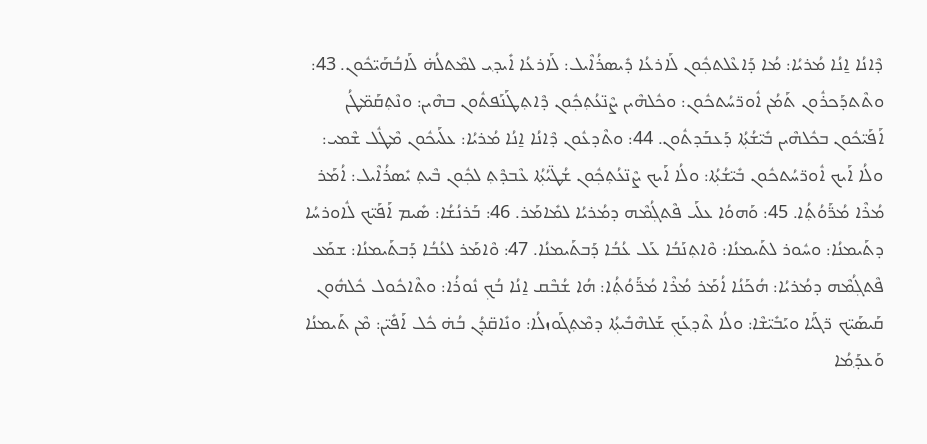ܕܶܐܢܳܐ ܐ̱ܢܳܐ ܡܳܪܝܳܐ: ܡܳܐ ܕܰܐܥܶܠܬܟ݂ܽܘܢ ܠܰܐܪܥܳܐ ܕܺܝܣܪܳܐܶܝܠ: ܠܰܐܪܥܳܐ ܐܺܝܕ݂ܝ ܠܡܶܬܠܳܗ̇ ܠܰܐܒܳܗܰܝ̈ܟܽܘܢ. 43: ܘܬܶܬܕܰܟܪܽܘܢ ܬܰܡܳܢ ܐܽܘܖ̈ܚܳܬܟܽܘܢ: ܘܟܽܠܗܶܝܢ ܨܶܢ̈ܥܳܬ݂ܟ݂ܽܘܢ ܕܶܐܬ݂ܛܰܢܰܦܬܽܘܢ ܒܗܶܝܢ: ܘܢܶܬ݂ܩܰܡ̈ܛܳܢ ܐܰܦܰܝ̈ܟܽܘܢ ܒܟܽܠܗܶܝܢ ܒܺܝ̈ܫܳܬ݂ܳܐ ܕܰܥܒܰܕܬܽܘܢ. 44: ܘܬܶܕܥܽܘܢ ܕܶܐܢܳܐ ܐ̱ܢܳܐ ܡܳܪܝܳܐ: ܥܠܰܝܟܽܘܢ ܡܶܛܽܠ ܫܶܡܝ: ܘܠܳܐ ܐܰܝܟ ܐܽܘܖ̈ܚܳܬܟܽܘܢ ܒܺܝ̈ܫܳܬ݂ܳܐ: ܘܠܳܐ ܐܰܝܟ ܨܶܢ̈ܥܳܬ݂ܟ݂ܽܘܢ ܫܳܛ̈ܝܳܬ݂ܳܐ ܥܶܒܕܶܬ݂ ܠܟ݂ܽܘܢ ܒܶܝܬ݂ ܝܺܣܪܳܐܶܝܠ: ܐܳܡܰܪ ܡܳܪܶܐ ܡܳܖ̈ܰܘܳܬ݂ܳܐ. 45: ܘܰܗܘܳܐ ܥܠܰܝ ܦܶܬܓ݂ܳܡܶܗ ܕܡܳܪܝܳܐ ܠܡܺܐܡܰܪ. 46: ܒܰܪܢܳܫܳܐ: ܣܺܝܡ ܐܰܦܰܝ̈ܟ ܠܽܐܘܪܚܳܐ ܕܬܰܝܡܢܳܐ: ܘܚܽܘܪ ܠܬܰܝܡܢܳܐ: ܘܶܐܬ݂ܢܰܒܳܐ ܥܰܠ ܥܳܒܳܐ ܕܰܒܬܰܝܡܢܳܐ. 47: ܘܶܐܡܰܪ ܠܥܳܒܳܐ ܕܰܒܬܰܝܡܢܳܐ: ܫܡܰܥ ܦܶܬܓ݂ܳܡܶܗ ܕܡܳܪܝܳܐ: ܗܳܟܰܢܳܐ ܐܳܡܰܪ ܡܳܪܶܐ ܡܳܖ̈ܰܘܳܬ݂ܳܐ: ܗܳܐ ܫܳܒܶܩ ܐ̱ܢܳܐ ܒܳܟ݂ ܢܽܘܪܳܐ: ܘܬܶܐܟܽܘܠ ܟܽܠܗܽܘܢ ܩܰܝܣܰܝ̈ܟ ܖ̈ܓܰܝܳܐ ܘܝܰܒܺܝ̈ܫܶܐ: ܘܠܳܐ ܬܶܕ݂ܥܰܟ݂ ܫܰܠܗܶܒܺܝܬ݂ܳܐ ܕܡܶܬ݂ܓܰܘܙܠܳܐ: ܘܢܺܐܩ̈ܕܳܢ ܒܳܗ̇ ܟܽܠ ܐܰܦܺܝ̈ܢ: ܡܶܢ ܬܰܝܡܢܳܐ ܘܰܥܕ݂ܰܡܳܐ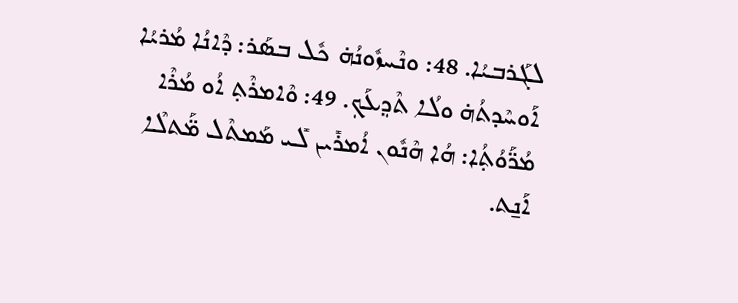ܠܓܰܪܒܝܳܐ. 48: ܘܢܶܚܙܽܘܢܳܗ̇ ܟܽܠ ܒܣܰܪ: ܕܶܐܢܳܐ ܡܳܪܝܳܐ ܐܰܘܚܶܕܬܳܗ̇ ܘܠܳܐ ܬܶܕ݂ܥܰܟ݂. 49: ܘܶܐܡܪܶܬ݂ ܐܳܘ ܡܳܪܶܐ ܡܳܖ̈ܰܘܳܬ݂ܳܐ: ܗܳܐ ܗܶܢܽܘܢ ܐܳܡܪܺܝܢ ܠܺܝ ܡܰܡܬܶܠ ܡ̈ܰܬܠܶܐ ܐܰܢ̱ܬ.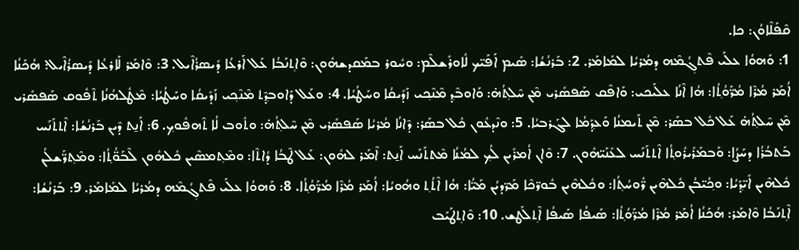ܩܶܦܰܠܶܐܘܳܢ: ܟܐ.
1: ܘܰܗܘܳܐ ܥܠܰܝ ܦܶܬܓ݂ܳܡܶܗ ܕܡܳܪܝܳܐ ܠܡܺܐܡܰܪ. 2: ܒܰܪܢܳܫܳܐ: ܣܺܝܡ ܐܰܦܰܝ̈ܟ ܠܽܐܘܪܺܫܠܶܡ: ܘܚܽܘܪ ܒܡܰܩܕܫܗܽܘܢ: ܘܶܐܬ݂ܢܰܒܳܐ ܥܰܠ ܐܰܪܥܳܐ ܕܺܝܣܪܳܐܶܝܠ. 3: ܘܶܐܡܰܪ ܠܰܐܪܥܳܐ ܕܺܝܣܪܳܐܶܝܠ: ܗܳܟܰܢܳܐ ܐܳܡܰܪ ܡܳܪܶܐ ܡܳܖ̈ܰܘܳܬ݂ܳܐ: ܗܳܐ ܐܶܢܳܐ ܥܠܰܝܟܝ: ܘܰܐܦܶܩ ܣܰܦܣܺܪܝ ܡܶܢ ܚܶܠܬ݂ܳܗ̇: ܘܰܐܘܒܶܕ݂ ܡܶܢܶܟ݂ܝ ܙܰܕܺܝܩܳܐ ܘܚܰܛܳܝܳܐ. 4: ܘܥܰܠ ܕܰܐܘܒܕ݂ܶܬ ܡܶܢܶܟ݂ܝ ܙܰܕܺܝܩܳܐ ܘܚܰܛܳܝܳܐ: ܡܶܛܽܠܗܳܢܳܐ ܬܶܦܽܘܩ ܣܰܦܣܺܪܝ ܡܶܢ ܚܶܠܬ݂ܳܗ̇ ܥܰܠ ܟܽܠ ܒܣܰܪ: ܡܶܢ ܬܰܝܡܢܳܐ ܘܰܥܕ݂ܰܡܳܐ ܠܓܰܪܒܝܳܐ. 5: ܘܢܶܕܥܽܘܢ ܟܽܠ ܒܣܰܪ: ܕܶܐܢܳܐ ܡܳܪܝܳܐ ܣܰܦܣܺܪܝ ܡܶܢ ܚܶܠܬ݂ܳܗ̇: ܘܬܽܘܒ ܠܳܐ ܬܶܗܦܽܘܟ݂. 6: ܐܰܢ̱ܬ ܕܶܝܢ ܒܰܪܢܳܫܳܐ: ܐܶܬܬܰܢܰܚ ܒܰܬܒܳܪܳܐ ܕܚܰܨܳܐ: ܘܰܒܡܰܪܺܝܪܽܘܬ݂ܳܐ ܐܶܬܬܰܢܰܚ ܠܥܺܢܰܝ̈ܗܽܘܢ. 7: ܘܶܐܢ ܐܳܡܪܺܝܢ ܠܳܟ݂ ܠܡܳܢܳܐ ܡܶܬܬܰܢܰܚ ܐܰܢ̱ܬ: ܐܶܡܰܪ ܠܗܽܘܢ: ܥܰܠ ܛܶܒܳܐ ܕܳܐܬܶܐ: ܘܡܶܬ݂ܡܣܶܝܢ ܟܽܠܗܽܘܢ ܠܶܒܰܘ̈ܳܬ݂ܳܐ: ܘܡܶܬ݂ܖ̈ܰܫܠܳܢ ܟܽܠܗܶܝܢ ܐܺܝ̈ܕ݂ܰܝܳܐ: ܘܟ݂ܳܝ̈ܒܳܢ ܟܽܠܗܶܝܢ ܖ̈ܽܘܚܳܬ݂ܳܐ: ܘܟܽܠܗܶܝܢ ܒܽܘܖ̈ܟܶܐ ܡܰܖ̈ܕܝܳܢ ܡܰܝ̈ܳܐ: ܗܳܐ ܐܶܬܳܬ݂ ܘܗܳܘܝܳܐ: ܐܳܡܰܪ ܡܳܪܶܐ ܡܳܖ̈ܰܘܳܬ݂ܳܐ. 8: ܘܰܗܘܳܐ ܥܠܰܝ ܦܶܬܓ݂ܳܡܶܗ ܕܡܳܪܝܳܐ ܠܡܺܐܡܰܪ. 9: ܒܰܪܢܳܫܳܐ: ܐܶܬ݂ܢܰܒܳܐ ܘܶܐܡܰܪ: ܗܳܟܰܢܳܐ ܐܳܡܰܪ ܡܳܪܶܐ ܡܳܖ̈ܰܘܳܬ݂ܳܐ: ܣܰܝܦܳܐ ܣܰܝܦܳܐ ܐܶܬ݂ܠܰܛܫ. 10: ܘܶܐܬ݂ܛܰܝܰܒ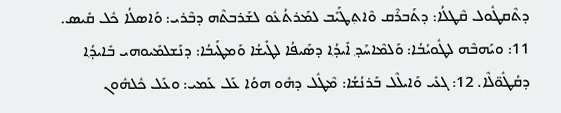ܕܬܶܩܛܽܘܠ ܩܶܛܠܳܐ: ܕܬܰܒܪܶܩ ܘܶܐܬ݂ܛܰܝܰܒ ܠܡܰܪܬܳܥܽܘ ܠܫܰܪܒܬܶܗ ܕܒܶܪܝ: ܘܰܐܣܠܳܐ ܟܽܠ ܩܺܝܣ. 11: ܘܝܰܗܒܶܗ ܠܛܽܘܝܳܒܳܐ: ܘܰܠܡܶܐܚܰܕ݂ ܐܺܝܕ݂ܳܐ ܕܣܰܝܦܳܐ ܠܛܺܝܫܳܐ ܘܰܡܛܰܝܒܳܐ: ܕܢܰܫܠܡܺܝܘܗܝ ܒܺܐܝܕ݂ܳܐ ܕܩܳܛܽܘ̈ܠܶܐ. 12: ܓܥܺܝ ܘܰܐܝܠܶܠ ܒܰܪܢܳܫܳܐ: ܡܶܛܽܠ ܕܗܽܘ ܗܘܳܐ ܥܰܠ ܥܰܡܝ: ܘܥܰܠ ܟܽܠܗܽܘܢ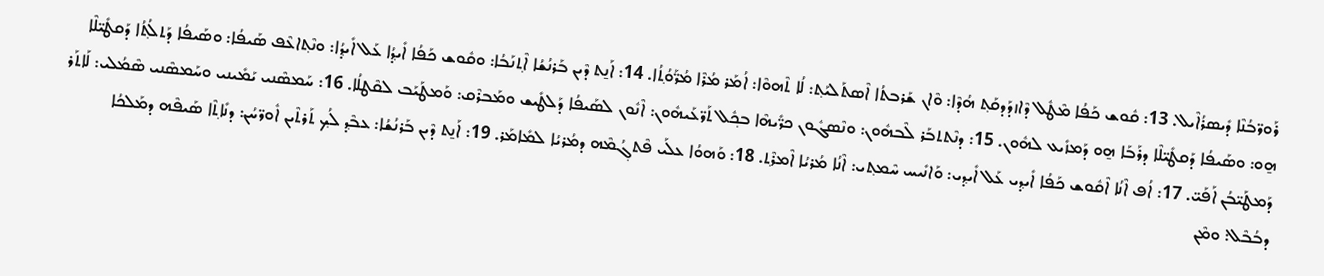ܪܰܘܖ̈ܒܳܢܶܐ ܕܺܝܣܪܳܐܶܝܠ. 13: ܩܽܘܫ ܟܰܦܳܐ ܡܶܛܽܠ ܕܶܐܙܕܰܕܩܰܬ݂ ܗܳܕܶܐ: ܘܶܐܢ ܫܰܪܒܬܳܐ ܐܶܣܬܰܠܝܰܬ݂: ܠܳܐ ܬܶܗܘܶܐ: ܐܳܡܰܪ ܡܳܪܶܐ ܡܳܖ̈ܰܘܳܬ݂ܳܐ. 14: ܐܰܢ̱ܬ ܕܶܝܢ ܒܰܪܢܳܫܳܐ ܐܶܬ݂ܢܰܒܳܐ: ܘܩܽܘܫ ܟܰܦܳܐ ܐܺܝܕ݂ܳܐ ܥܰܠ ܐܺܝܕ݂ܳܐ: ܘܢܶܬ݂ܐܥܶܦ ܣܰܝܦܳܐ: ܘܣܰܝܦܳܐ ܕܰܬܠܳܬ݂ܳܐ ܕܰܩܛܺܝ̈ܠܶܐ ܗ̱ܘ: ܘܣܰܝܦܳܐ ܕܰܩܛܺܝ̈ܠܶܐ ܕܪܰܒܰܐ ܗ̱ܘ ܕܰܡܙܺܝܥ ܠܗܽܘܢ. 15: ܕܢܶܬܬܒܰܪ ܠܶܒܗܽܘܢ: ܘܢܶܣܓܽܘܢ ܟܖ̈ܺܝܗܶܐ ܒܟ݂ܽܠ ܬܰܖ̈ܥܰܝܗܽܘܢ: ܐܶܢܽܘܢ ܠܣܰܝܦܳܐ ܕܰܠܛܺܝܫ ܘܡܰܒܪܶܩ: ܘܰܡܛܰܝܰܒ ܠܩܶܛܠܳܐ. 16: ܚܰܡܣܶܢܝ ܝܰܡܺܝܢܝ ܘܚܰܡܣܶܢܝ ܣܶܡܳܠܝ: ܠܰܐܬܰܪ ܕܰܡܛܰܝ̈ܒܳܢ ܐܰܦܰܝ̈. 17: ܐܳܦ ܐܶܢܳܐ ܐܶܩܽܘܫ ܟܰܦܳܐ ܐܺܝܕ݂ܝ ܥܰܠ ܐܺܝܕ݂ܝ: ܘܰܐܢܺܝܚ ܚܶܡܬ݂ܝ: ܐܶܢܳܐ ܡܳܪܝܳܐ ܐܶܡܪܶܬ݂. 18: ܘܰܗܘܳܐ ܥܠܰܝ ܦܶܬܓ݂ܳܡܶܗ ܕܡܳܪܝܳܐ ܠܡܺܐܡܰܪ. 19: ܐܰܢ̱ܬ ܕܶܝܢ ܒܰܪܢܳܫܳܐ: ܥܒܶܕ݂ ܠܳܟ݂ ܬܰܪܬܶܝܢ ܐܽܘܖ̈ܚܳܢ: ܕܢܺܐܬ݂ܶܐ ܣܰܝܦܶܗ ܕܡܰܠܟܳܐ ܕܒܳܒܶܠ: ܘܡܶܢ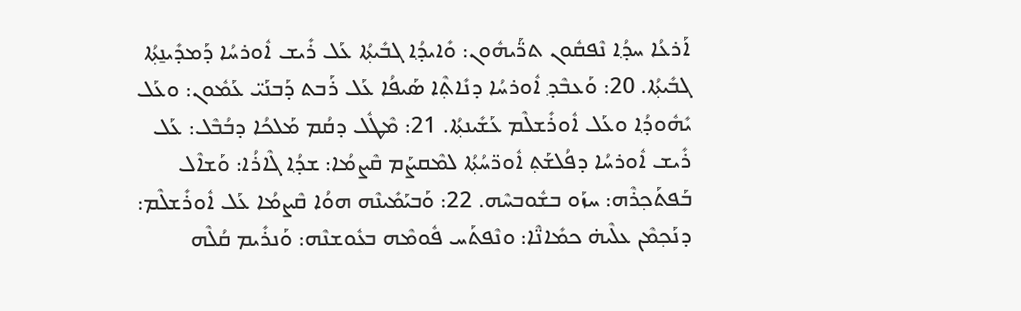ܐܰܪܥܳܐ ܚܕ݂ܳܐ ܢܶܦܩܽܘܢ ܬܖ̈ܰܝܗܽܘܢ: ܘܺܐܝܕ݂ܳܐ ܓܒܺܝܬ݂ܳܐ ܥܰܠ ܪܺܝܫ ܐܽܘܪܚܳܐ ܕܰܡܕܺܝܢ̱ܬ݂ܳܐ ܓܒܺܝܬ݂ܳܐ. 20: ܘܰܥܒܶܕ݂ ܐܽܘܪܚܳܐ ܕܢܺܐܬ݂ܶܐ ܣܰܝܦܳܐ ܥܰܠ ܪܰܒܬ ܕܰܒܢܰܝ̈ ܥܰܡܽܘܢ: ܘܥܰܠ ܝܺܗܽܘܕ݂ܳܐ ܘܥܰܠ ܐܽܘܪܺܫܠܶܡ ܥܰܫܺܝܢܬ݂ܳܐ. 21: ܡܶܛܽܠ ܕܩܳܡ ܡܰܠܟܳܐ ܕܒܳܒܶܠ: ܥܰܠ ܪܺܝܫ ܐܽܘܪܚܳܐ ܕܦܳܠܫܰܬ݂ ܐܽܘܖ̈ܚܳܬ݂ܳܐ ܠܡܶܩܨܰܡ ܩܶܨܡܳܐ: ܫܕ݂ܳܐ ܓܶܐܪܳܐ: ܘܰܫܐܶܠ ܒܰܦܬܰܟ݂ܪܶܗ: ܚܙܰܘ ܒܫܽܘܒܚܶܗ. 22: ܘܰܒܝܰܡܺܝܢܶܗ ܗܘܳܐ ܩܶܨܡܳܐ ܥܰܠ ܐܽܘܪܺܫܠܶܡ: ܕܢܰܟ݂ܡܶܢ ܥܠܶܝܗ̇ ܟܡܺܐܢ̈ܶܐ: ܘܢܶܦܬܰܚ ܦܽܘܡܶܗ ܒܥܽܘܫܢܶܗ: ܘܰܢܪܺܝܡ ܩܳܠܶܗ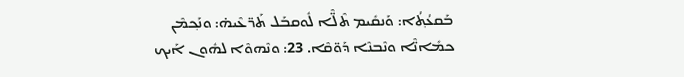ܒܰܩܥܳܬ݂ܳܐ: ܘܰܢܩܺܝܡ ܬܶܠ̈ܶܐ ܠܽܘܩܒܰܠ ܬܰܖ̈ܥܶܝܗ̇: ܘܢܰܟ݂ܡܶܢ ܟܡܺܐܢ̈ܶܐ ܘܢܶܒܢܶܐ ܕܰܘ̈ܩܶܐ. 23: ܘܢܶܗܘܶܐ ܠܗܽܘܢ ܐܰܝܟ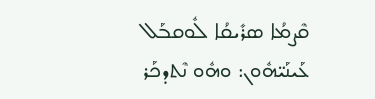ܩܶܨܡܳܐ ܣܪܺܝܩܳܐ ܠܽܘܩܒܰܠ ܥܰܝܢܰܝ̈ܗܽܘܢ: ܘܗܽܘ ܢܶܬܕܟܰܪ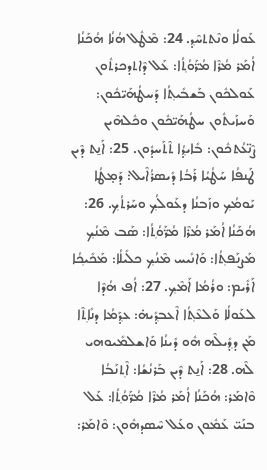ܥܰܘܠܳܐ ܘܢܶܬܬܚܶܕ݂. 24: ܡܶܛܽܠ ܗܳܢܳܐ ܗܳܟܰܢܳܐ ܐܳܡܰܪ ܡܳܪܶܐ ܡܳܖ̈ܰܘܳܬ݂ܳܐ: ܥܰܠ ܕܶܐܬܕܟܪܬܽܘܢ ܥܰܘܠܟܽܘܢ ܒܰܫܒܺܝܬ݂ܳܐ ܕܰܚܛܳܗܰܝ̈ܟܽܘܢ: ܘܰܚܙܰܝܬܽܘܢ ܚܛܳܗܰܝ̈ܟܽܘܢ ܘܟܽܠܗܶܝܢ ܨܶܢ̈ܥܳܬܟܽܘܢ: ܒܺܐܝܕ݂ܳܐ ܬܶܬܰܚܕܽܘܢ. 25: ܐܰܢ̱ܬ ܕܶܝܢ ܛܰܢܦܳܐ ܚܰܛܳܝܳܐ ܪܰܒܳܐ ܕܺܝܣܪܳܐܶܝܠ: ܕܰܡ̣ܛܳܐ ܝܰܘܡܳܟ݂ ܘܙܰܒܢܳܐ ܕܥܰܘܠܳܟ݂ ܘܚܰܪܬܳܟ݂. 26: ܗܳܟܰܢܳܐ ܐܳܡܰܪ ܡܳܪܶܐ ܡܳܖ̈ܰܘܳܬ݂ܳܐ: ܣܰܒ ܡܶܢܳܟ݂ ܡܰܨܢܰܦܬ݂ܳܐ: ܘܰܐܢܺܝܚ ܡܶܢܳܟ݂ ܟܠܺܝܠܳܐ: ܡܰܟܺܝܟ݂ܳܐ ܐܰܪܺܝܡ: ܘܪܳܡܳܐ ܐܰܡܶܟ݂. 27: ܐܳܦ ܗܳܕܶܐ ܠܥܰܘܠܳܐ ܘܰܠܥܶܬ݂ܳܐ ܐܶܥܒܕ݂ܺܝܗ̇: ܥܕ݂ܰܡܳܐ ܕܢܺܐܬ݂ܶܐ ܡܰܢ ܕܕ݂ܺܝܠܶܗ ܗܽܘ ܕܺܝܢܳܐ ܘܰܐܫܠܡܺܝܘܗܝ ܠܶܗ. 28: ܐܰܢ̱ܬ ܕܶܝܢ ܒܰܪܢܳܫܳܐ: ܐܶܬ݂ܢܰܒܳܐ ܘܶܐܡܰܪ: ܗܳܟܰܢܳܐ ܐܳܡܰܪ ܡܳܪܶܐ ܡܳܖ̈ܰܘܳܬ݂ܳܐ: ܥܰܠ ܒܢܰܝ̈ ܥܰܡܽܘܢ ܘܥܰܠ ܚܶܣܕܗܽܘܢ: ܘܶܐܡܰܪ: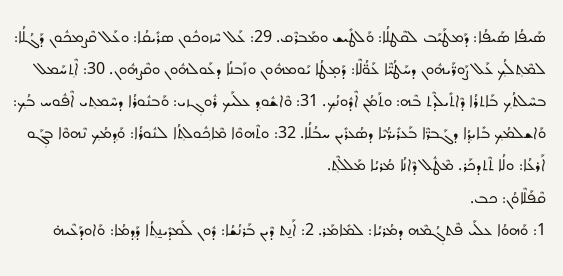ܣܰܝܦܳܐ ܣܰܝܦܳܐ: ܕܰܡܛܰܝܰܒ ܠܩܶܛܠܳܐ: ܘܰܠܛܺܝܫ ܘܡܰܒܪܶܩ. 29: ܥܰܠ ܚܶܙܘܟܽܘܢ ܣܪܺܝܩܳܐ: ܘܥܰܠ ܩܶܨܡܟܽܘܢ ܕܰܓܳܠܳܐ: ܠܡܶܬ݂ܠܳܟ݂ ܥܰܠ ܨܰܘܖ̈ܰܝܗܽܘܢ ܕܚܰܛܳܝ̈ܶܐ ܥܰܘ̈ܳܠܶܐ: ܕܰܡ̣ܛܳܐ ܝܰܘܡܗܽܘܢ ܘܙܰܒܢܳܐ ܕܥܰܘܠܗܽܘܢ ܘܩܶܨܗܽܘܢ. 30: ܐܶܬ݂ܚܰܡܠ ܒܚܶܠܬܳܟ݂ ܒܰܐܬܪܳܐ ܕܶܐܬܺܝܠܶܕܬ ܒܶܗ: ܘܬܰܡܳܢ ܐܶܕܽܘܢܳܟ݂. 31: ܘܶܐܫܽܘܕ݂ ܥܠܰܝܟ ܪܽܘܓ݂ܙܝ: ܘܰܒܢܽܘܪܳܐ ܕܚܶܡܬ݂ܝ ܐܶܦܽܘܚ ܒܳܟ݂: ܘܰܐܫܠܡܳܟ݂ ܒܺܐܝܕ݂ܳܐ ܕܓܰܒܖ̈ܶܐ ܒܰܥܪܺܝܖ̈ܳܝܶܐ ܕܣܳܥܪܺܝܢ ܚܒܳܠܳܐ. 32: ܘܬܶܗܘܶܐ ܡܶܐܟ݂ܽܘܠܬ݂ܳܐ ܠܢܽܘܪܳܐ: ܘܰܕ݂ܡܳܟ݂ ܢܶܗܘܶܐ ܒܓ݂ܰܘ ܐܰܪܥܳܐ: ܘܠܳܐ ܬܶܬܕܟܰܪ. ܡܶܛܽܠ ܕܶܐܢܳܐ ܡܳܪܝܳܐ ܡܰܠܠܶܬ݂.
ܩܶܦܰܠܶܐܘܳܢ: ܟܒ.
1: ܘܰܗܘܳܐ ܥܠܰܝ ܦܶܬܓ݂ܳܡܶܗ ܕܡܳܪܝܳܐ: ܠܡܺܐܡܰܪ. 2: ܐܰܢ̱ܬ ܕܶܝܢ ܒܰܪܢܳܫܳܐ: ܕܽܘܢ ܠܰܡܕܺܝܢ̱ܬ݂ܳܐ ܕܰܕ݂ܡܳܐ: ܘܰܐܘܕܰܥܶܝܗ̇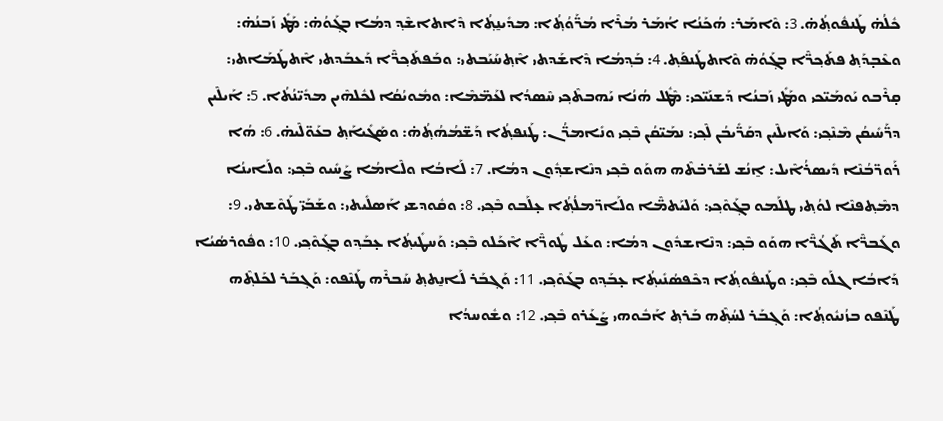ܟܽܠܳܗ̇ ܛܰܢܦܽܘܬ݂ܳܗ̇. 3: ܘܶܐܡܰܪ: ܗܳܟܰܢܳܐ ܐܳܡܰܪ ܡܳܪܶܐ ܡܳܖ̈ܰܘܳܬ݂ܳܐ: ܡܕܺܝܢ̱ܬ݂ܳܐ ܕܶܐܬܐܫܶܕ݂ ܕܡܳܐ ܒܓ݂ܰܘܳܗ̇: ܡܰܛܺܝ ܙܰܒܢܳܗ̇: ܘܥܶܒ̣ܕܰܬ݂ ܦܬܰܟ݂ܖ̈ܶܐ ܒܓ݂ܰܘܳܗ̇ ܘܶܐܬܛܰܢܦܰܬ݂. 4: ܒܰܕ݂ܡܳܐ ܕܶܐܫܰܕܬܝ ܐܶܬ݂ܚܰܝܰܒܬܝ: ܘܒܰܦܬܰܟ݂ܖ̈ܶܐ ܕܰܥܒܰܕܬܝ ܐܶܬܛܰܡܰܐܬܝ: ܩ̣ܪܶܒܘ ܝܰܘܡܰܝ̈ܟܝ ܘܡܰܛܺܝ ܙܰܒܢܳܐ ܕܰܫܢܰܝ̈ܟܝ: ܡܶܛܽܠ ܗܳܢܳܐ ܝܰܗܒܬܶܟ݂ܝ ܚܶܣܕܳܐ ܠܥܰܡ̈ܡܶܐ: ܘܡܽܘܝܳܩܳܐ ܠܟܽܠܗܶܝܢ ܡܕܺܝ̈ܢܳܬܳܐ. 5: ܐܰܝܠܶܝܢ ܕܖ̈ܰܚܺܝܩܳܢ ܡܶܢܶܟ݂ܝ: ܘܰܐܝܠܶܝܢ ܕܩܰܖ̈ܺܝܒܳܢ ܠܶܟ݂ܝ: ܢܡܰܝ̈ܩܳܢ ܒܶܟ݂ܝ ܘܢܺܐܡܖ̈ܳܢ: ܛܰܢܦܬ݂ܳܐ ܕܰܫ̈ܡܳܗܳܬ݂ܳܗ̇: ܘܣܰܓܺܝܐܰܬ݂ ܒܥܰܘ̈ܠܶܝܗ̇. 6: ܗܳܐ ܪܰܘܖ̈ܒܳܢܶܐ ܕܺܝܣܪܳܐܶܝܠ: ܐ̱ܢܳܫ ܠܫܰܪܒ̇ܬܶܗ ܗܘܰܘ ܒܶܟ݂ܝ ܕܢܶܐܫܕ݂ܽܘܢ ܕܡܳܐ. 7: ܠܰܐܒܳܐ ܘܠܶܐܡܳܐ ܨܰܚܺܝܘ ܒܶܟ݂ܝ: ܘܠܰܐܝܢܳܐ ܕܡܶܬ݂ܦܢܶܐ ܠܘܳܬ݂ܝ ܛܠܰܡܘ ܒܓ݂ܰܘܶܟ݂ܝ: ܘܰܠܝܰܬܡ̈ܶܐ ܘܠܰܐܖ̈ܡܠܳܬ݂ܳܐ ܥ̣ܠܰܒܘ ܒܶܟ݂ܝ. 8: ܘܩܽܘܕܫܝ ܐܰܣܠܺܝܬܝ: ܘܫܰܒܰܝ̈ ܛܰܘܶܫܬܝ. 9: ܘܓܰܒܖ̈ܶܐ ܬܰܓܳܖ̈ܶܐ ܗܘܰܘ ܒܶܟ݂ܝ: ܕܢܶܐܫܕܽܘܢ ܕܡܳܐ: ܘܥܰܠ ܛܽܘܖ̈ܶܐ ܐܶܟܰܠܘ ܒܶܟ݂ܝ: ܘܰܚܛܺܝܬ݂ܳܐ ܥ̣ܒܰܕ݂ܘ ܒܓ݂ܰܘܶܟ݂ܝ. 10: ܘܦܽܘܪܣܳܝܳܐ ܕܰܐܒܳܐ ܓܠܰܘ ܒܶܟ݂ܝ: ܘܛܰܢܦܽܘܬ݂ܳܐ ܕܟܶܦܣܳܢܺܝܬ݂ܳܐ ܥ̣ܒܰܕ݂ܘ ܒܓܰܘܶܟ݂ܝ. 11: ܘܰܓ݂ܒܰܪ ܠܰܐܢ̱ܬܬ݂ ܚܰܒܪܶܗ ܛܰܢܶܦܘ: ܘܰܓ݂ܒܰܪ ܠܟܰܠܬ݂ܶܗ ܛܰܢܶܦܘ ܒܙܳܢܝܽܘܬ݂ܳܐ: ܘܰܓ݂ܒܰܪ ܠܚܳܬ݂ܶܗ ܒܰܪܬ݂ ܐܰܒܽܘܗܝ ܨܰܥܰܪܘ ܒܶܟ݂ܝ. 12: ܘܫܽܘܚܕܳܐ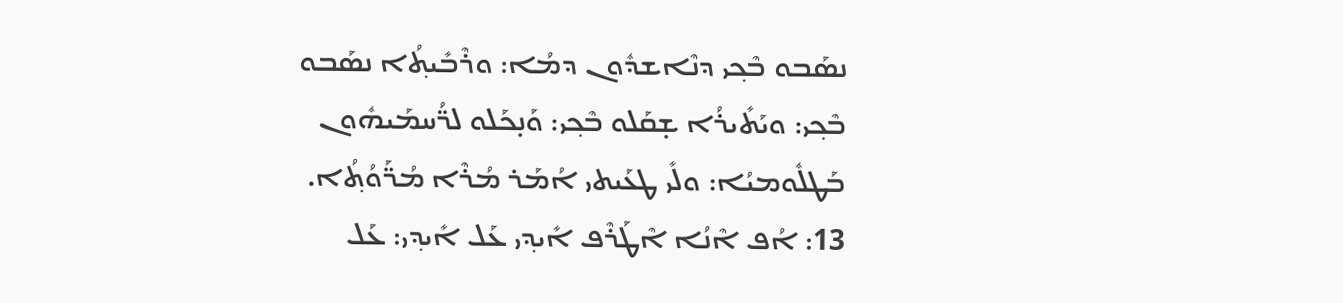ܢܣܰܒܘ ܒܶܟ݂ܝ ܕܢܶܐܫܕܽܘܢ ܕܡܳܐ: ܘܪܶܒܺܝܬ݂ܳܐ ܢܣܰܒܘ ܒܶܟ݂ܝ: ܘܝܰܬܺܝܪܳܐ ܫ̣ܩܰܠܘ ܒܶܟ݂ܝ: ܘܰܢ̣ܟܰܠܘ ܠܖ̈ܳܚܡܰܝܗܽܘܢ ܒܰܛܠܽܘܡܝܳܐ: ܘܠܺܝ ܛܥܰܝܬܝ ܐܳܡܰܪ ܡܳܪܶܐ ܡܳܖ̈ܰܘܳܬ݂ܳܐ. 13: ܐܳܦ ܐܶܢܳܐ ܐܶܛܰܪܶܦ ܐܺܝܕ݂ܝ ܥܰܠ ܐܺܝܕ݂ܝ: ܥܰܠ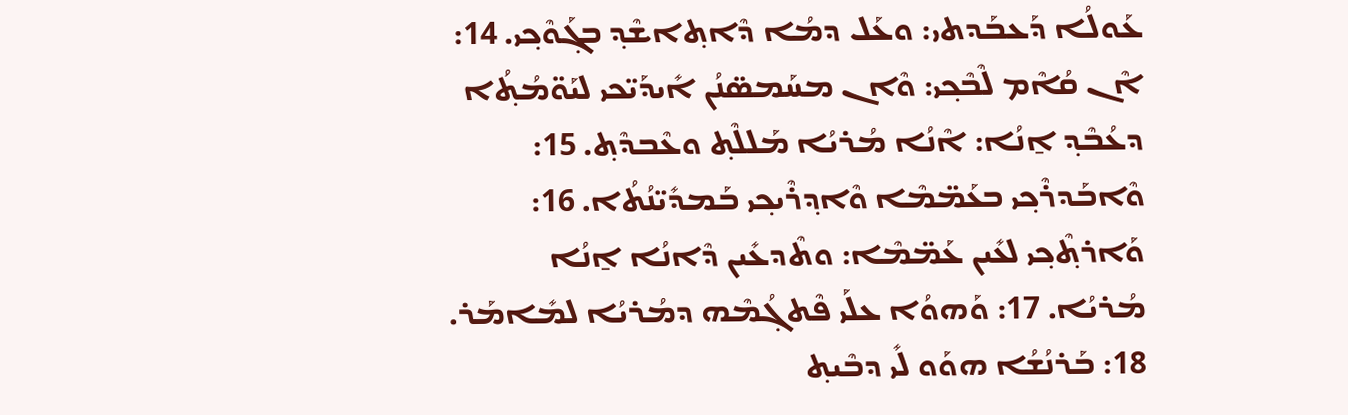ܥܰܘܠܳܐ ܕܰܥܒܰܕܬܝ: ܘܥܰܠ ܕܡܳܐ ܕܶܐܬ݂ܐܫܶܕ݂ ܒܓ݂ܰܘܶܟ݂ܝ. 14: ܐܶܢ ܩܳܐܶܡ ܠܶܒܶܟ݂ܝ: ܘܶܐܢ ܡܚܰܡܣ̈ܢܳܢ ܐܺܝܕܰܝ̈ܟܝ ܠܝܰܘ̈ܡܳܬ݂ܳܐ ܕܥܳܒܶܕ݂ ܐ̱ܢܳܐ: ܐܶܢܳܐ ܡܳܪܝܳܐ ܡܰܠܠܶܬ݂ ܘܥܶܒܕܶܬ݂. 15: ܘܶܐܒܰܕܪܶܟ݂ܝ ܒܥܰܡ̈ܡܶܐ ܘܶܐܕ݂ܪܶܝܟ݂ܝ ܒܰܡܕܺܝ̈ܢܳܬܳܐ. 16: ܘܰܐܪܬ݂ܶܟ݂ܝ ܠܥܺܝܢ ܥܰܡ̈ܡܶܐ: ܘܬܶܕܥܺܝܢ ܕܶܐܢܳܐ ܐ̱ܢܳܐ ܡܳܪܝܳܐ. 17: ܘܰܗܘܳܐ ܥܠܰܝ ܦܶܬܓ݂ܳܡܶܗ ܕܡܳܪܝܳܐ ܠܡܺܐܡܰܪ. 18: ܒܰܪܢܳܫܳܐ ܗܘܰܘ ܠܺܝ ܕܒܶܝܬ݂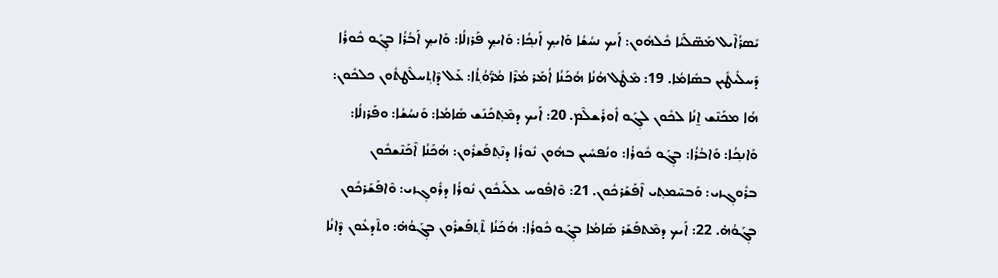ܝܺܣܪܳܐܶܝܠ ܡܰܣ̈ܠܰܝܳܐ ܟܽܠܗܽܘܢ: ܐܰܝܟ ܢܚܳܫܳܐ ܘܰܐܝܟ݂ ܐܰܢܟ݂ܳܐ: ܘܰܐܝܟ݂ ܦܰܪܙܠܳܐ: ܘܰܐܝܟ݂ ܐܰܒܳܪܳܐ ܒܓ݂ܰܘ ܟܽܘܪܳܐ ܕܰܚܠܺܝܛܺܝܢ ܒܣܺܐܡܳܐ. 19: ܡܶܛܽܠ ܗܳܢܳܐ ܗܳܟܰܢܳܐ ܐܳܡܰܪ ܡܳܪܶܐ ܡܳܖ̈ܰܘܳܬ݂ܳܐ: ܥܰܠ ܕܶܐܬ݂ܚܠܶܛܬܽܘܢ ܟܠܟܽܘܢ: ܗܳܐ ܡܟܰܢܶܫ ܐ̱ܢܳܐ ܠܟܽܘܢ ܠܓ݂ܰܘ ܐܽܘܪܺܫܠܶܡ. 20: ܐܰܝܟ ܕܡܶܬ݂ܟܰܢܰܫ ܣܺܐܡܳܐ: ܘܰܢܚܳܫܳܐ: ܘܦܰܪܙܠܳܐ: ܘܰܐܢܟ݂ܳܐ: ܘܰܐܒܳܪܳܐ: ܒܓ݂ܰܘ ܟܽܘܪܳܐ: ܘܢܳܦܚܺܝܢ ܒܗܽܘܢ ܢܽܘܪܳܐ ܕܢܶܬ݂ܦܰܫܪܽܘܢ: ܗܳܟܰܢܳܐ ܐܶܟܰܢܶܫܟܽܘܢ ܒܪܽܘܓ݂ܙܝ: ܘܰܒܚܶܡܬ݂ܝ ܐܶܦܰܫܰܪܟܽܘܢ. 21: ܘܶܐܦܽܘܚ ܥܠܰܝܟܽܘܢ ܢܽܘܪܳܐ ܕܪܽܘܓ݂ܙܝ: ܘܶܐܦܰܫܰܪܟܽܘܢ ܒܓ݂ܰܘܳܗ̇. 22: ܐܰܝܟ ܕܡܶܬܦܰܫܰܪ ܣܺܐܡܳܐ ܒܓ݂ܰܘ ܟܽܘܪܳܐ: ܗܳܟܰܢܳܐ ܬܶܬ݂ܦܰܫܪܽܘܢ ܒܓ݂ܰܘܳܗ̇: ܘܬܶܕܥܽܘܢ ܕܶܐܢܳܐ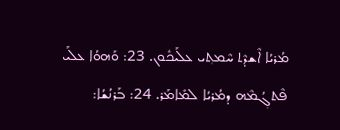ܡܳܪܝܳܐ ܐܶܫܕܶܬ݂ ܚܶܡܬ݂ܝ ܥܠܰܝܟܽܘܢ. 23: ܘܰܗܘܳܐ ܥܠܰܝ ܦܶܬܓ݂ܳܡܶܗ ܕܡܳܪܝܳܐ ܠܡܺܐܡܰܪ. 24: ܒܰܪܢܳܫܳܐ: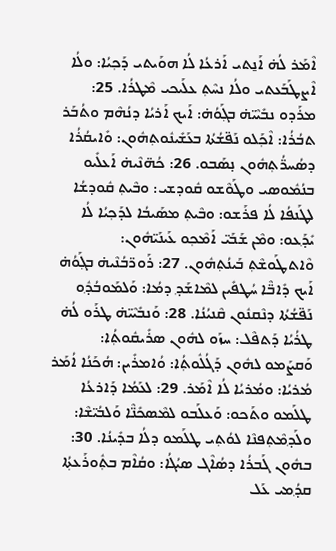ܐܶܡܰܪ ܠܳܗ̇ ܐܰܢ̱ܬܝ ܐܰܪܥܳܐ ܠܳܐ ܗܘܰܝܬܝ ܕܰܟ݂ܝܳܐ: ܘܠܳܐ ܐܶܨܛܰܒܰܥܬܝ ܘܠܳܐ ܢܚܶܬ݂ ܥܠܰܝܟܝ ܡܶܛܪܳܐ. 25: ܡܪܰܕܘ ܢܒܺܝܶܝ̈ܗ̇ ܒܓ݂ܰܘܳܗ̇: ܐܰܝܟ ܐܰܪܝܳܐ ܕܢܳܗܶܡ ܘܬܳܒܰܪ ܬܒܳܪܳܐ: ܐܶܟ݂ܰܠܘ ܢܰܦ̈ܫܳܬܳܐ ܒܥܰܫܺܝܢܽܘܬ݂ܗܽܘܢ: ܘܺܐܝܩܳܪܳܐ ܕܣܳܚܖ̈ܳܬ݂ܗܽܘܢ ܢ̣ܣܰܒܘ. 26: ܟܳܗ̈ܢܶܝܗ̇ ܐܰܥܠܺܝܘ ܒܢܳܡܽܘܣܝ ܘܛܰܘܶܫܘ ܩܽܘܕܫܝ: ܘܒܶܝܬ݂ ܩܽܘܕܫܳܐ ܠܛܰܢܦܳܐ ܠܳܐ ܦܪܰܫܘ: ܘܒܶܝܬ݂ ܡܣܰܝܒܳܐ ܠܕܰܟ݂ܝܳܐ ܠܳܐ ܝܺܕ݂ܰܥܘ: ܘܡܶܢ ܫܰܒܰܝ̈ ܐܰܡܶܟ݂ܘ ܥܰܝܢܰܝ̈ܗܽܘܢ: ܘܶܐܬܛܰܘܫܶܬ݂ ܒܰܝܢܳܬ݂ܗܽܘܢ. 27: ܪܰܘܖ̈ܒܳܢܶܝܗ̇ ܒܓ݂ܰܘܳܗ̇ ܐܰܝܟ ܕܺܐܒ̈ܶܐ ܚܳܛܦܺܝܢ ܠܡܶܐܫܰܕ݂ ܕܡܳܐ: ܘܰܠܡܰܘܒܳܕ݂ܽܘ ܢܰܦ̈ܫܳܬܳܐ ܕܢܶܩܢܽܘܢ ܩܶܢܝܳܢܳܐ. 28: ܘܰܢܒܺܝܶܝ̈ܗ̇ ܛܪܰܘ ܠܳܗ̇ ܛܪܳܝܳܐ ܕܰܬܦܶܠ: ܚܙܰܘ ܠܗܽܘܢ ܣܪܺܝܩܽܘܬ݂ܳܐ: ܘܰܩܨܰܡܘ ܠܗܽܘܢ ܕܰܓܳܠܽܘܬ݂ܳܐ: ܘܳܐܡܪܺܝܢ: ܗܳܟܰܢܳܐ ܐܳܡܰܪ ܡܳܪܝܳܐ: ܘܡܳܪܝܳܐ ܠܳܐ ܐܶܡܰܪ. 29: ܠܥܰܡܳܐ ܕܰܐܪܥܳܐ ܛܠܰܡܘ ܘܬܰܟܘ: ܘܰܥܠܰܒܘ ܠܡܶܣܟܺܢ̈ܶܐ ܘܰܠܒܳܝ̈ܫܶܐ: ܘܠܰܕ݂ܡܶܬ݂ܦܢܶܐ ܠܘܳܬ݂ܝ ܛܠܰܡܘ ܕܠܳܐ ܒܕܺܝܢܳܐ. 30: ܒܗܽܘܢ ܓܰܒܪܳܐ ܕܣܳܐܶܓ ܣܝܳܓܳܐ: ܘܩܳܐܶܡ ܒܬ݂ܽܘܪܰܥܬ݂ܳܐ ܩܕ݂ܳܡܝ ܥܰܠ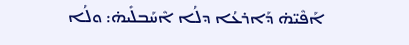ܐܰܦܶܝ̈ܗ̇ ܕܰܐܪܥܳܐ ܕܠܳܐ ܐܶܚܰܒܠܺܝܗ̇: ܘܠܳܐ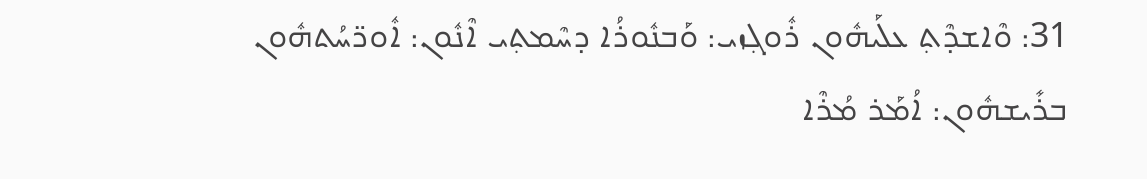31: ܘܶܐܫܕܶܬ݂ ܥܠܰܝܗܽܘܢ ܪܽܘܓ݂ܙܝ: ܘܰܒܢܽܘܪܳܐ ܕܚܶܡܬ݂ܝ ܐܶܢܽܘܢ: ܐܽܘܖ̈ܚܳܬܗܽܘܢ ܒܪܺܝܫܗܽܘܢ: ܐܳܡܰܪ ܡܳܪܶܐ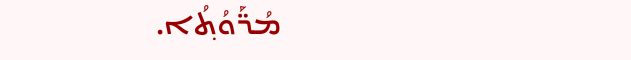ܡܳܖ̈ܰܘܳܬ݂ܳܐ.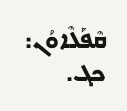ܩܶܦܰܠܶܐܘܳܢ: ܟܓ.